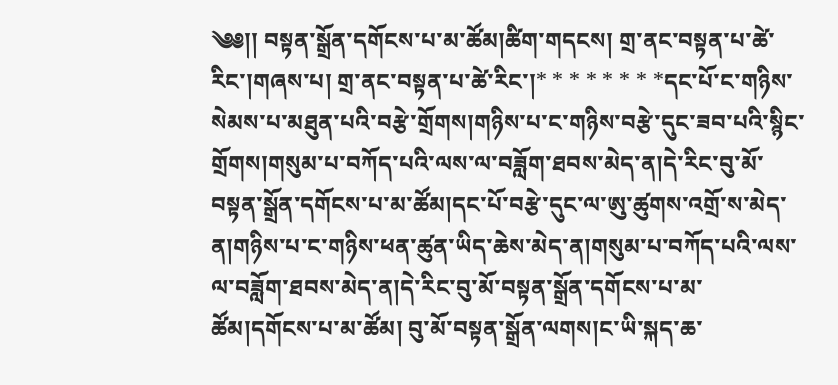༄༅།། བསྟན་སྒྲོན་དགོངས་པ་མ་ཚོམ།ཚིག་གདངས། གྲ་ནང་བསྟན་པ་ཚེ་རིང་།གཞས་པ། གྲ་ནང་བསྟན་པ་ཚེ་རིང་།* * * * * * * *དང་པོ་ང་གཉིས་སེམས་པ་མཐུན་པའི་བརྩེ་གྲོགས།གཉིས་པ་ང་གཉིས་བརྩེ་དུང་ཟབ་པའི་སྙིང་གྲོགས།གསུམ་པ་བཀོད་པའི་ལས་ལ་བཟློག་ཐབས་མེད་ན།དེ་རིང་བུ་མོ་བསྟན་སྒྲོན་དགོངས་པ་མ་ཚོམ།དང་པོ་བརྩེ་དུང་ལ་ཨུ་ཚུགས་འགྲོ་ས་མེད་ན།གཉིས་པ་ང་གཉིས་ཕན་ཚུན་ཡིད་ཆེས་མེད་ན།གསུམ་པ་བཀོད་པའི་ལས་ལ་བཟློག་ཐབས་མེད་ན།དེ་རིང་བུ་མོ་བསྟན་སྒྲོན་དགོངས་པ་མ་ཚོམ།དགོངས་པ་མ་ཚོམ། བུ་མོ་བསྟན་སྒྲོན་ལགས།ང་ཡི་སྐད་ཆ་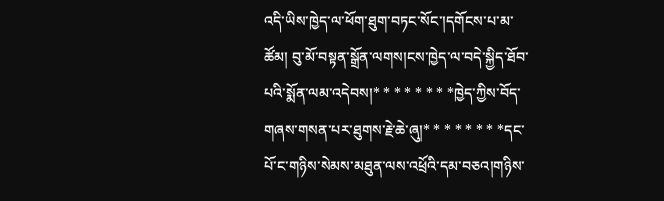འདི་ཡིས་ཁྱེད་ལ་ཕོག་ཐུག་བཏང་སོང་།དགོངས་པ་མ་ཚོམ། བུ་མོ་བསྟན་སྒྲོན་ལགས།ངས་ཁྱེད་ལ་བདེ་སྐྱིད་ཐོབ་པའི་སྨོན་ལམ་འདེབས།* * * * * * * *ཁྱེད་ཀྱིས་བོད་གཞས་གསན་པར་ཐུགས་རྗེ་ཆེ་ཞུ།* * * * * * * *དང་པོ་ང་གཉིས་སེམས་མཐུན་ལས་འཕྲོའི་དམ་བཅའ།གཉིས་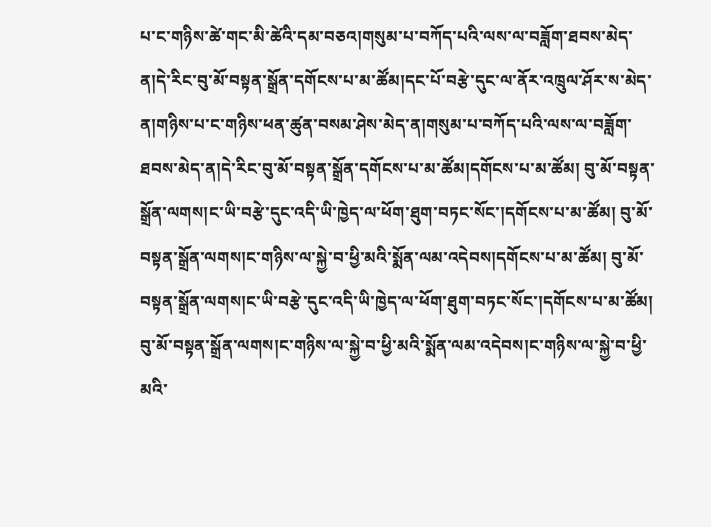པ་ང་གཉིས་ཚེ་གང་མི་ཚེའི་དམ་བཅའ།གསུམ་པ་བཀོད་པའི་ལས་ལ་བཟློག་ཐབས་མེད་ན།དེ་རིང་བུ་མོ་བསྟན་སྒྲོན་དགོངས་པ་མ་ཚོམ།དང་པོ་བརྩེ་དུང་ལ་ནོར་འཁྲུལ་ཤོར་ས་མེད་ན།གཉིས་པ་ང་གཉིས་ཕན་ཚུན་བསམ་ཤེས་མེད་ན།གསུམ་པ་བཀོད་པའི་ལས་ལ་བཟློག་ཐབས་མེད་ན།དེ་རིང་བུ་མོ་བསྟན་སྒྲོན་དགོངས་པ་མ་ཚོམ།དགོངས་པ་མ་ཚོམ། བུ་མོ་བསྟན་སྒྲོན་ལགས།ང་ཡི་བརྩེ་དུང་འདི་ཡི་ཁྱེད་ལ་ཕོག་ཐུག་བཏང་སོང་།དགོངས་པ་མ་ཚོམ། བུ་མོ་བསྟན་སྒྲོན་ལགས།ང་གཉིས་ལ་སྐྱེ་བ་ཕྱི་མའི་སྨོན་ལམ་འདེབས།དགོངས་པ་མ་ཚོམ། བུ་མོ་བསྟན་སྒྲོན་ལགས།ང་ཡི་བརྩེ་དུང་འདི་ཡི་ཁྱེད་ལ་ཕོག་ཐུག་བཏང་སོང་།དགོངས་པ་མ་ཚོམ། བུ་མོ་བསྟན་སྒྲོན་ལགས།ང་གཉིས་ལ་སྐྱེ་བ་ཕྱི་མའི་སྨོན་ལམ་འདེབས།ང་གཉིས་ལ་སྐྱེ་བ་ཕྱི་མའི་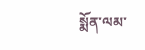སྨོན་ལམ་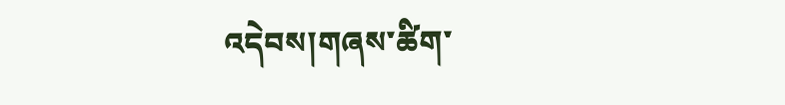འདེབས།གཞས་ཚིག་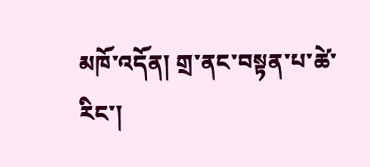མཁོ་འདོན། གྲ་ནང་བསྟན་པ་ཚེ་རིང་།